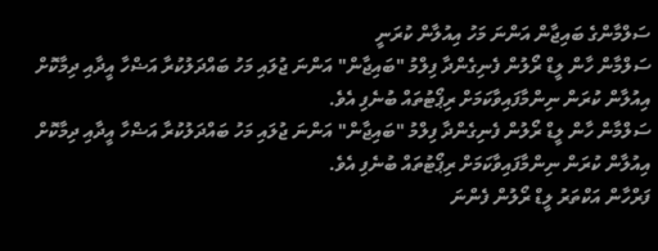ސަލްމާންގެ ބައިޖާން އަންނަ މަހު އިއުލާން ކުރަނީ
ސަލްމާން ހާން ލީޑް ރޯލުން ފެނިގެންދާ ފިލްމު "ބައިޖާން" އަންނަ ޖުލައި މަހު ބައްދަލުކުރާ އަޟްހާ އީދާއި ދިމާކޮށް އިއުލާން ކުރަން ނިންމާފައިވާކަމަށް ރިޕޯޓުތައް ބުނެފި އެވެ.
ސަލްމާން ހާން ލީޑް ރޯލުން ފެނިގެންދާ ފިލްމު "ބައިޖާން" އަންނަ ޖުލައި މަހު ބައްދަލުކުރާ އަޟްހާ އީދާއި ދިމާކޮށް އިއުލާން ކުރަން ނިންމާފައިވާކަމަށް ރިޕޯޓުތައް ބުނެފި އެވެ.
ފަރްހާން އަކްތަރު ލީޑް ރޯލުން ފެންނަ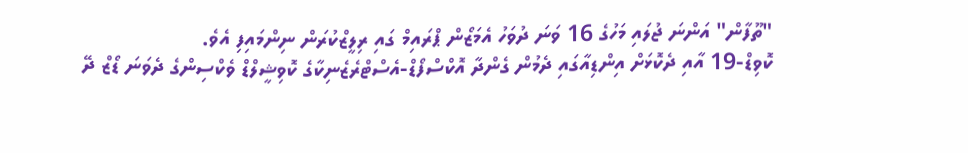"ތޫފާން" އަންނަ ޖުލައި މަހުގެ 16 ވަނަ ދުވަހު އެމަޒޯން ޕްރައިމް ގައި ރިލީޒްކުރަން ނިންމައިފި އެވެ.
ކޮވިޑް-19 އާއި ދެކޮޅަށް އިންޑިއާގައި ދެމުން ގެންދާ އޮކްސްފޯޑް-އެސްޓްރެޒެނިކާގެ ކޮވިޝީލްޑް ވެކްސިންގެ ދެވަނަ ޑޯޒް ދޭ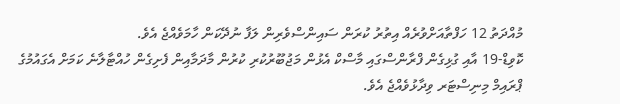މުއްދަތު 12 ހަފްތާއަށްވުރެއް އިތުރު ކުރަން ސައިންސްވެރިން ލަފާ ނުދޭކަން ހާމަވެއްޖެ އެވެ.
ކޮވިޑް-19 އާއި ގުޅިގެން ފްރާންސްގައި މާސްކް އެޅުން މަޖުބޫރުކުރި ކުރުން މާދަމާއިން ފެށިގެން ހުއްޓާލާނެ ކަމަށް އެގައުމުގެ ޕްރައިމް މިނިސްޓަރ ވިދާޅުވެއްޖެ އެވެ.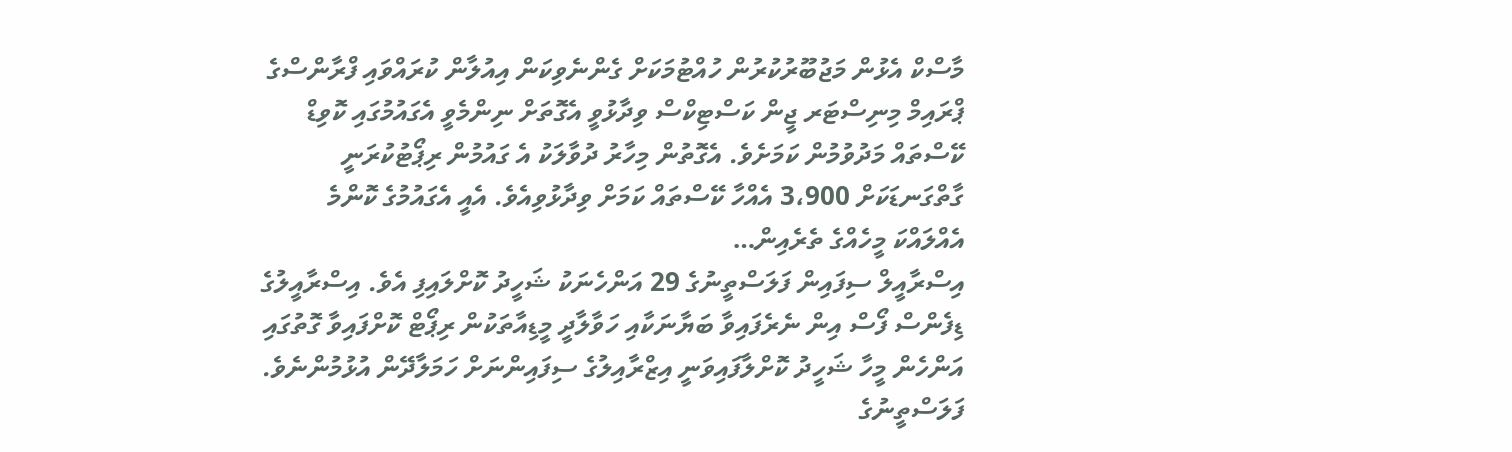މާސްކް އެޅުން މަޖުބޫރުކުރުން ހުއްޓުމަކަށް ގެންނެވިކަން އިއުލާން ކުރައްވައި ފްރާންސްގެ ޕްރައިމް މިނިސްޓަރ ޖީން ކަސްޓިކްސް ވިދާޅުވީ އެގޮތަށް ނިންމެވީ އެގައުމުގައި ކޮވިޑް ކޭސްތައް މަދުވުމުން ކަމަށެވެ. އެގޮތުން މިހާރު ދުވާލަކު އެ ގައުމުން ރިޕޯޓުކުރަނީ ގާތްގަނޑަކަށް 3،900 އެއްހާ ކޭސްތައް ކަމަށް ވިދާޅުވިއެވެ. އެއީ އެގައުމުގެ ކޮންމެ އެއްލައްކަ މީހެއްގެ ތެރެއިން…
އިސްރާއީލް ސިފައިން ފަލަސްތީނުގެ 29 އަންހެނަކު ޝަހީދު ކޮށްލައިފި އެވެ. އިސްރާއީލުގެ ޑިފެންސް ފޯސް އިން ނެރެފައިވާ ބަޔާނަކާއި ހަވާލާދީ މީޑިއާތަކުން ރިޕޯޓް ކޮށްފައިވާ ގޮތުގައި އަންހެން މީހާ ޝަހީދު ކޮށްލާފައިވަނީ އިޒްރާއިލުގެ ސިފައިންނަށް ހަމަލާދޭން އުޅުމުންނެވެ. ފަލަސްތީނުގެ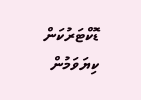ޑޮކްޓަރުކަން ކިޔަވަމުން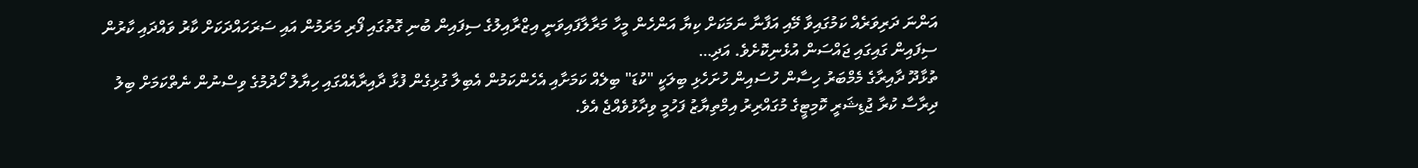އަންނަ ދަރިވަރެއް ކަމުގައިވާ މޭއި އަފާނާ ނަމަކަށް ކިޔާ އަންހެން މީހާ މަރާލާފައިވަނީ އިޒްރާއިލުގެ ސިފައިން ބުނި ގޮތުގައި ފޯރި މަރަމުން އައި ސަރަހައްދަކަށް ކާރު ވައްދައި ކާރުން ސިފައިން ގައިގައި ޖައްސަން އުޅެނިކޮށެވެ. އަދި…
ތުޅާދޫ ދާއިރާގެ މެމްބަރު ހިސާން ހުސައިން ހުށަހެޅި ބިލަކީ "ކުޑަ" ބިލެއް ކަމަށާއި އެހެންކަމުން އެބިލާ ގުޅިގެން ފުޅާ ދާއިރާއެއްގައި ހިޔާލު ހޯދުމުގެ ވިސްނުން ނެތްކަމަށް ބިލު ދިރާސާ ކުރާ ޖުޑިޝަރީ ކޮމިޓީގެ މުގައްރިރު އިމްތިޔާޒު ފަހުމީ ވިދާޅުވެއްޖެ އެވެ.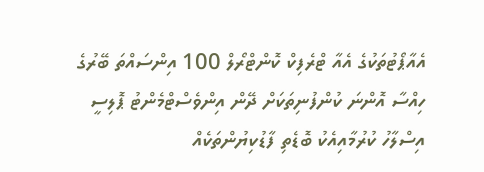އެއާޕޯޓުތަކުގެ އެއާ ޓްރެފިކް ކޮންޓްރޯލް 100 އިންސައްތަ ބޭރުގެ ހިއްސާ އޮންނަ ކުންފުނިތަކަށް ދޭން އިންވެސްޓްމެންޓު ޕޮލިސީ އިސްލާހު ކުރުމާއިއެކު ބޮޑެތި ފާޑުކިޔުންތަކެއް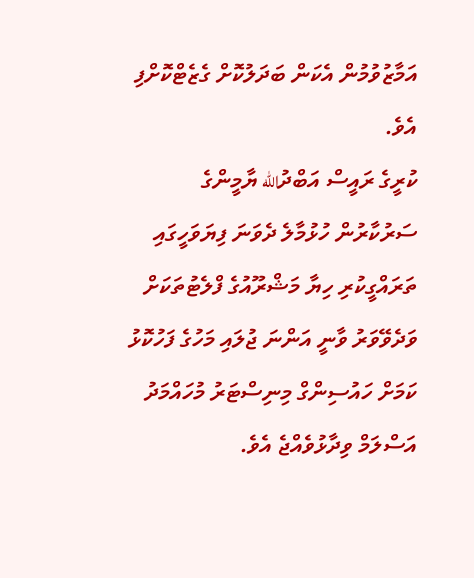އަމާޒުވުމުން އެކަން ބަދަލުކޮށް ގެޒެޓްކޮށްފި އެވެ.
ކުރީގެ ރައީސް އަބްދުالله ޔާމީންގެ ސަރުކާރުން ހުޅުމާލެ ދެވަނަ ފިޔަވަހީގައި ތަރައްގީކުރި ހިޔާ މަޝްރޫއުގެ ފްލެޓުތަކަށް ވަދެވޭވަރު ވާނީ އަންނަ ޖުލައި މަހުގެ ފަހުކޮޅު ކަމަށް ހައުސިންގް މިނިސްޓަރު މުހައްމަދު އަސްލަމް ވިދާޅުވެއްޖެ އެވެ.